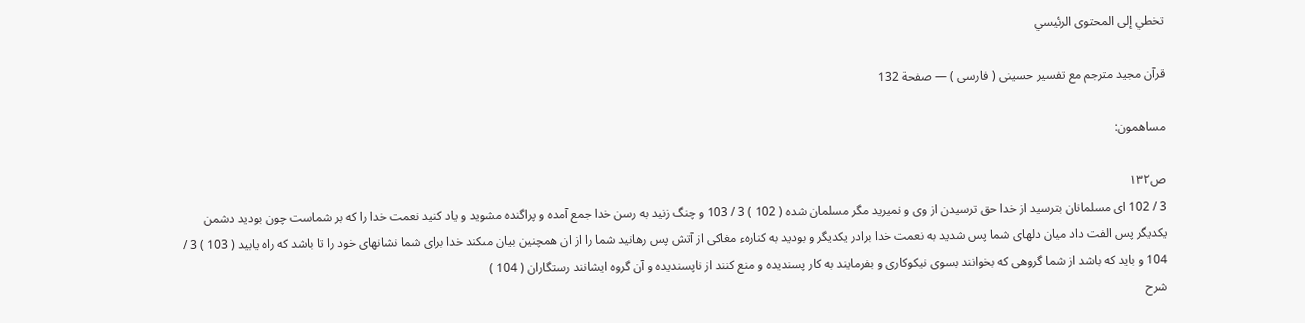تخطي إلى المحتوى الرئيسي

قرآن مجيد مترجم مع تفسير حسينى ( فارسى ) — صفحة 132

مساهمون:

ص١٣٢
3 / 102 اى مسلمانان بترسيد از خدا حق ترسيدن از وى و نميريد مگر مسلمان شده ( 102 ) 3 / 103 و چنگ زنيد به رسن خدا جمع آمده و پراگنده مشويد و ياد كنيد نعمت خدا را كه بر شماست چون بوديد دشمن يكديگر پس الفت داد ميان دلهاى شما پس شديد به نعمت خدا برادر يكديگر و بوديد به كنارهء مغاكى از آتش پس رهانيد شما را از ان همچنين بيان مىكند خدا براى شما نشانهاى خود را تا باشد كه راه يابيد ( 103 ) 3 / 104 و بايد كه باشد از شما گروهى كه بخوانند بسوى نيكوكارى و بفرمايند به كار پسنديده و منع كنند از ناپسنديده و آن گروه ايشانند رستگاران ( 104 )
شرح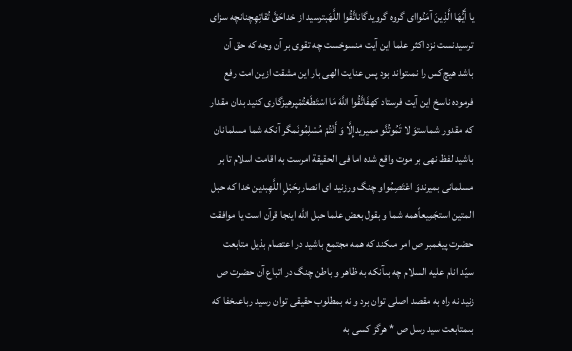يا أَيُّهَا الَّذِينَ آمَنُوااى گروه گرويدگاناتَّقُوا اللَّهَبترسيد از خداحَقَّ تُقاتِهِچنانچه سزاى ترسيدنست نزد اكثر علما اين آيت منسوخست چه تقوى بر آن وجه كه حق آن باشد هيچ‌كس را نمىتواند بود پس عنايت الهى بار اين مشقت ازين امت رفع فرموده ناسخ اين آيت فرستاد كهفَاتَّقُوا اللَّهَ مَا اسْتَطَعْتُمْپرهيزگارى كنيد بدان مقدار كه مقدور شماستوَ لا تَمُوتُنَّو مميريدإِلَّا وَ أَنْتُمْ مُسْلِمُونَمگر آنكه شما مسلمانان باشيد لفظ نهى بر موت واقع شده اما فى الحقيقة امرست به اقامت اسلام تا بر مسلمانى بميرندوَ اعْتَصِمُواو چنگ ورزنيد اى انصاربِحَبْلِ اللَّهِبدين خدا كه حبل المتين استجَمِيعاًهمه شما و بقول بعض علما حبل اللّه اينجا قرآن است يا موافقت حضرت پيغمبر ص امر مىكند كه همه مجتمع باشيد در اعتصام بذيل متابعت سيّد انام عليه السلام چه بىآنكه به ظاهر و باطن چنگ در اتباع آن حضرت ص زنيد نه راه به مقصد اصلى توان برد و نه بمطلوب حقيقى توان رسيد رباعىخفا كه بىمتابعت سيد رسل ص * هرگز كسى به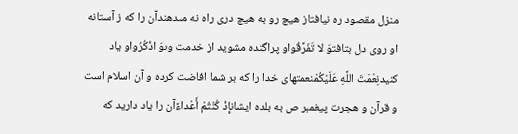منزل مقصود ره نيافتاز هيچ رو به هيچ درى راه نه مىدهندآن را كه ز آستانه او روى دل بتافتوَ لا تَفَرَّقُواو پراگنده مشويد از خدمت وىوَ اذْكُرُواو ياد كنيدنِعْمَتَ اللَّهِ عَلَيْكُمْنعمتهاى خدا را كه بر شما افاضت كرده و آن اسلام است و قرآن و هجرت پيغمبر ص به بلده ايشانإِذْ كُنْتُمْ أَعْداءًآن را ياد داريد كه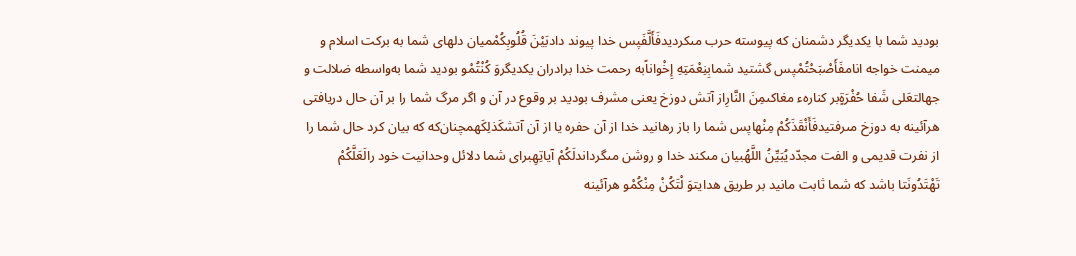بوديد شما با يكديگر دشمنان كه پيوسته حرب مىكرديدفَأَلَّفَپس خدا پيوند دادبَيْنَ قُلُوبِكُمْميان دلهاى شما به بركت اسلام و ميمنت خواجه انامفَأَصْبَحْتُمْپس گشتيد شمابِنِعْمَتِهِ إِخْواناًبه رحمت خدا برادران يكديگروَ كُنْتُمْو بوديد شما به‌واسطه ضلالت و جهالتعَلى شَفا حُفْرَةٍبر كنارهء مغاكىمِنَ النَّارِاز آتش دوزخ يعنى مشرف بوديد بر وقوع در آن و اگر مرگ شما را بر آن حال دريافتى هرآئينه به دوزخ مىرفتيدفَأَنْقَذَكُمْ مِنْهاپس شما را باز رهانيد خدا از آن حفره يا از آن آتشكَذلِكَهمچنان‌كه كه بيان كرد حال شما را از نفرت قديمى و الفت مجدّديُبَيِّنُ اللَّهُبيان مىكند خدا و روشن مىگرداندلَكُمْ آياتِهِبراى شما دلائل وحدانيت خود رالَعَلَّكُمْ تَهْتَدُونَتا باشد كه شما ثابت مانيد بر طريق هدايتوَ لْتَكُنْ مِنْكُمْو هرآئينه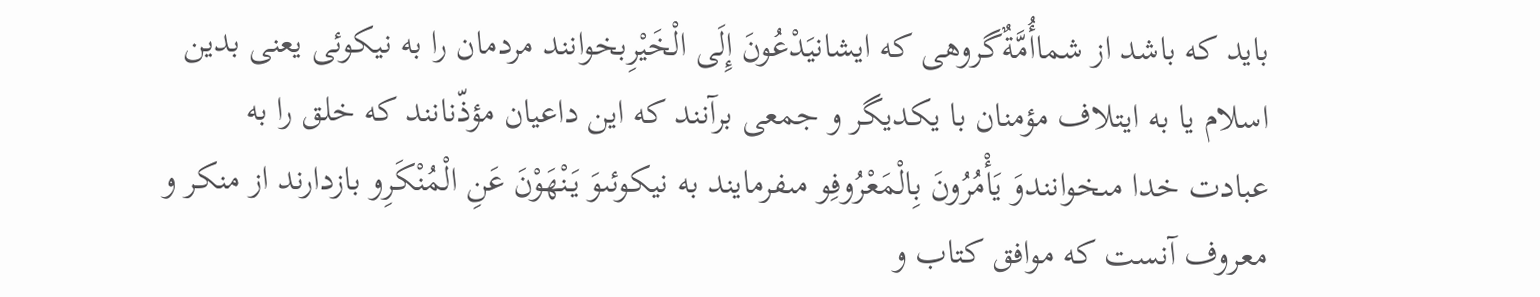بايد كه باشد از شماأُمَّةٌگروهى كه ايشانيَدْعُونَ إِلَى الْخَيْرِبخوانند مردمان را به نيكوئى يعنى بدين اسلام يا به ايتلاف مؤمنان با يكديگر و جمعى برآنند كه اين داعيان مؤذّنانند كه خلق را به عبادت خدا مىخوانندوَ يَأْمُرُونَ بِالْمَعْرُوفِو مىفرمايند به نيكوئىوَ يَنْهَوْنَ عَنِ الْمُنْكَرِو بازدارند از منكر و معروف آنست كه موافق كتاب و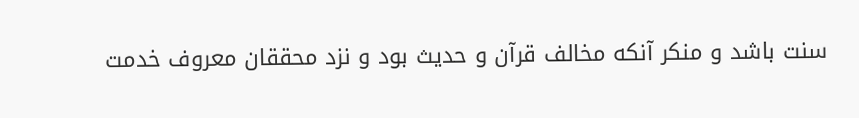سنت باشد و منكر آنكه مخالف قرآن و حديث بود و نزد محققان معروف خدمت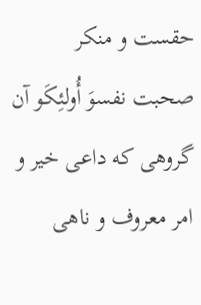حقست و منكر صحبت نفسوَ أُولئِكَو آن گروهى كه داعى خير و امر معروف و ناهى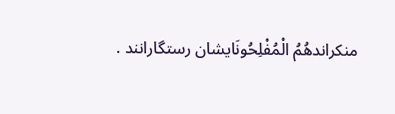منكراندهُمُ الْمُفْلِحُونَايشان رستگارانند .